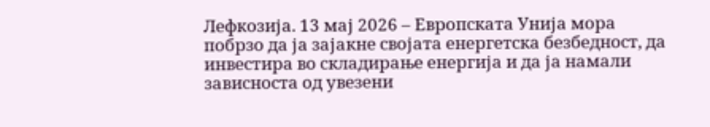Лефкозија. 13 мај 2026 – Европската Унија мора побрзо да ја зајакне својата енергетска безбедност, да инвестира во складирање енергија и да ја намали зависноста од увезени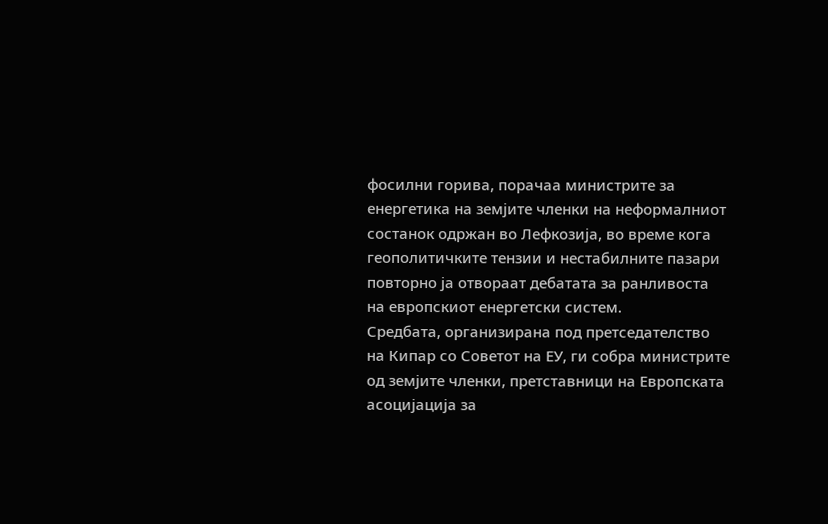фосилни горива, порачаа министрите за енергетика на земјите членки на неформалниот состанок одржан во Лефкозија, во време кога геополитичките тензии и нестабилните пазари повторно ја отвораат дебатата за ранливоста на европскиот енергетски систем.
Средбата, организирана под претседателство на Кипар со Советот на ЕУ, ги собра министрите од земјите членки, претставници на Европската асоцијација за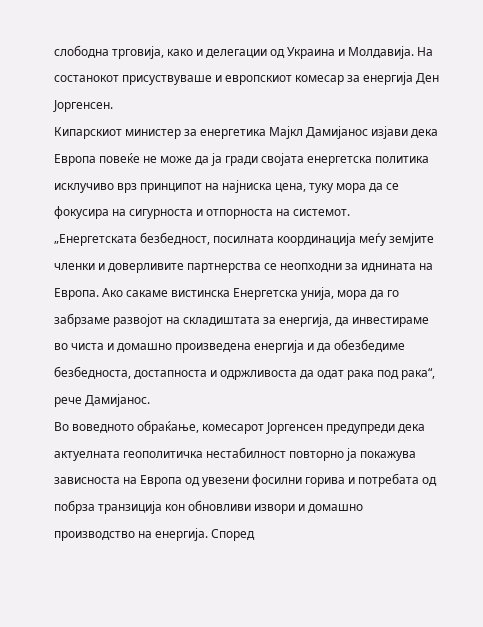слободна трговија, како и делегации од Украина и Молдавија. На состанокот присуствуваше и европскиот комесар за енергија Ден Јоргенсен.
Кипарскиот министер за енергетика Мајкл Дамијанос изјави дека Европа повеќе не може да ја гради својата енергетска политика исклучиво врз принципот на најниска цена, туку мора да се фокусира на сигурноста и отпорноста на системот.
„Енергетската безбедност, посилната координација меѓу земјите членки и доверливите партнерства се неопходни за иднината на Европа. Ако сакаме вистинска Енергетска унија, мора да го забрзаме развојот на складиштата за енергија, да инвестираме во чиста и домашно произведена енергија и да обезбедиме безбедноста, достапноста и одржливоста да одат рака под рака“, рече Дамијанос.
Во воведното обраќање, комесарот Јоргенсен предупреди дека актуелната геополитичка нестабилност повторно ја покажува зависноста на Европа од увезени фосилни горива и потребата од побрза транзиција кон обновливи извори и домашно производство на енергија. Според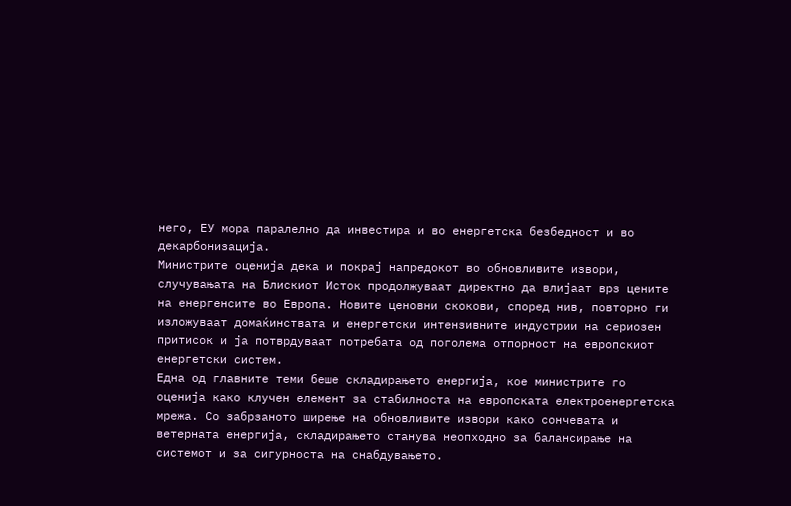него, ЕУ мора паралелно да инвестира и во енергетска безбедност и во декарбонизација.
Министрите оценија дека и покрај напредокот во обновливите извори, случувањата на Блискиот Исток продолжуваат директно да влијаат врз цените на енергенсите во Европа. Новите ценовни скокови, според нив, повторно ги изложуваат домаќинствата и енергетски интензивните индустрии на сериозен притисок и ја потврдуваат потребата од поголема отпорност на европскиот енергетски систем.
Една од главните теми беше складирањето енергија, кое министрите го оценија како клучен елемент за стабилноста на европската електроенергетска мрежа. Со забрзаното ширење на обновливите извори како сончевата и ветерната енергија, складирањето станува неопходно за балансирање на системот и за сигурноста на снабдувањето.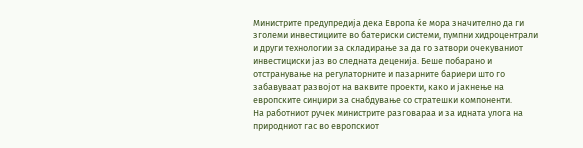Министрите предупредија дека Европа ќе мора значително да ги зголеми инвестициите во батериски системи, пумпни хидроцентрали и други технологии за складирање за да го затвори очекуваниот инвестициски јаз во следната деценија. Беше побарано и отстранување на регулаторните и пазарните бариери што го забавуваат развојот на ваквите проекти, како и јакнење на европските синџири за снабдување со стратешки компоненти.
На работниот ручек министрите разговараа и за идната улога на природниот гас во европскиот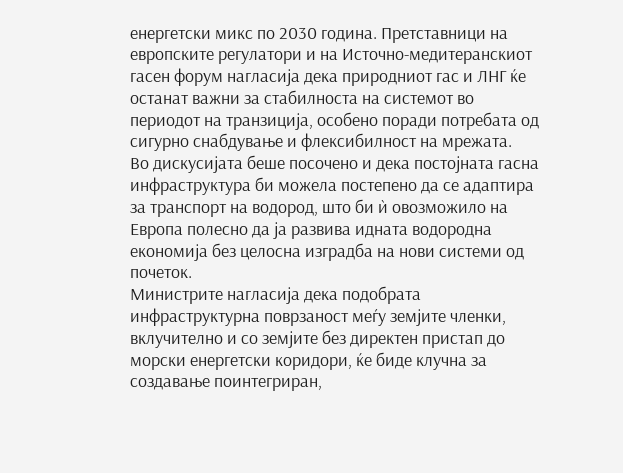енергетски микс по 2030 година. Претставници на европските регулатори и на Источно-медитеранскиот гасен форум нагласија дека природниот гас и ЛНГ ќе останат важни за стабилноста на системот во периодот на транзиција, особено поради потребата од сигурно снабдување и флексибилност на мрежата.
Во дискусијата беше посочено и дека постојната гасна инфраструктура би можела постепено да се адаптира за транспорт на водород, што би ѝ овозможило на Европа полесно да ја развива идната водородна економија без целосна изградба на нови системи од почеток.
Министрите нагласија дека подобрата инфраструктурна поврзаност меѓу земјите членки, вклучително и со земјите без директен пристап до морски енергетски коридори, ќе биде клучна за создавање поинтегриран,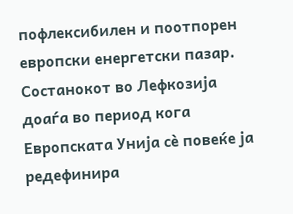пофлексибилен и поотпорен европски енергетски пазар.
Состанокот во Лефкозија доаѓа во период кога Европската Унија сè повеќе ја редефинира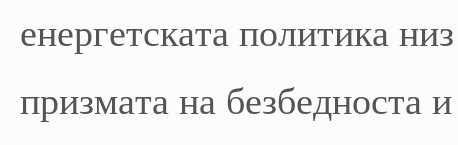енергетската политика низ призмата на безбедноста и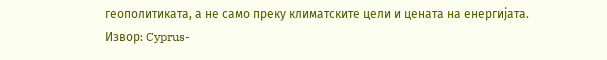геополитиката, а не само преку климатските цели и цената на енергијата.
Извор: Cyprus-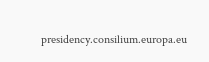presidency.consilium.europa.eu